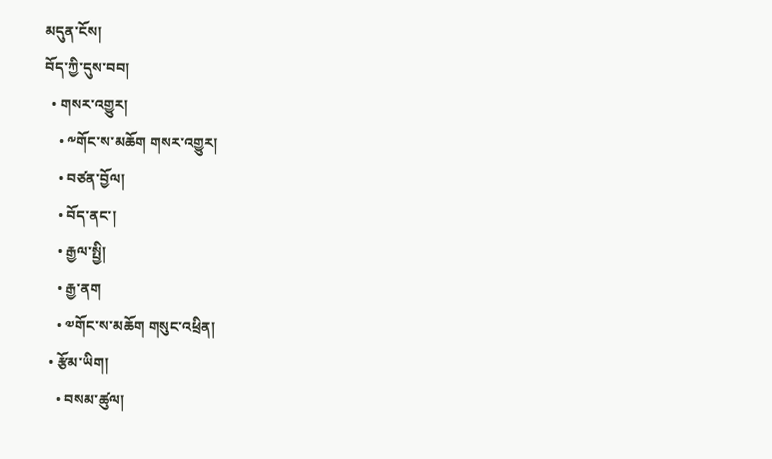མདུན་ངོས།
བོད་ཀྱི་དུས་བབ།
  • གསར་འགྱུར།
    • ༸གོང་ས་མཆོག གསར་འགྱུར།
    • བཙན་བྱོལ།
    • བོད་ནང་།
    • རྒྱལ་སྤྱི།
    • རྒྱ་ནག
    • ༧གོང་ས་མཆོག གསུང་འཕྲིན།
  • རྩོམ་ཡིག།
    • བསམ་ཚུལ།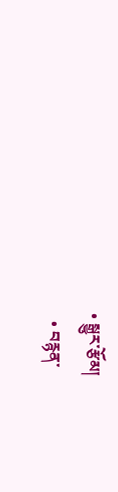• སྒྱུར་རྩོམ།
  • བརྙན་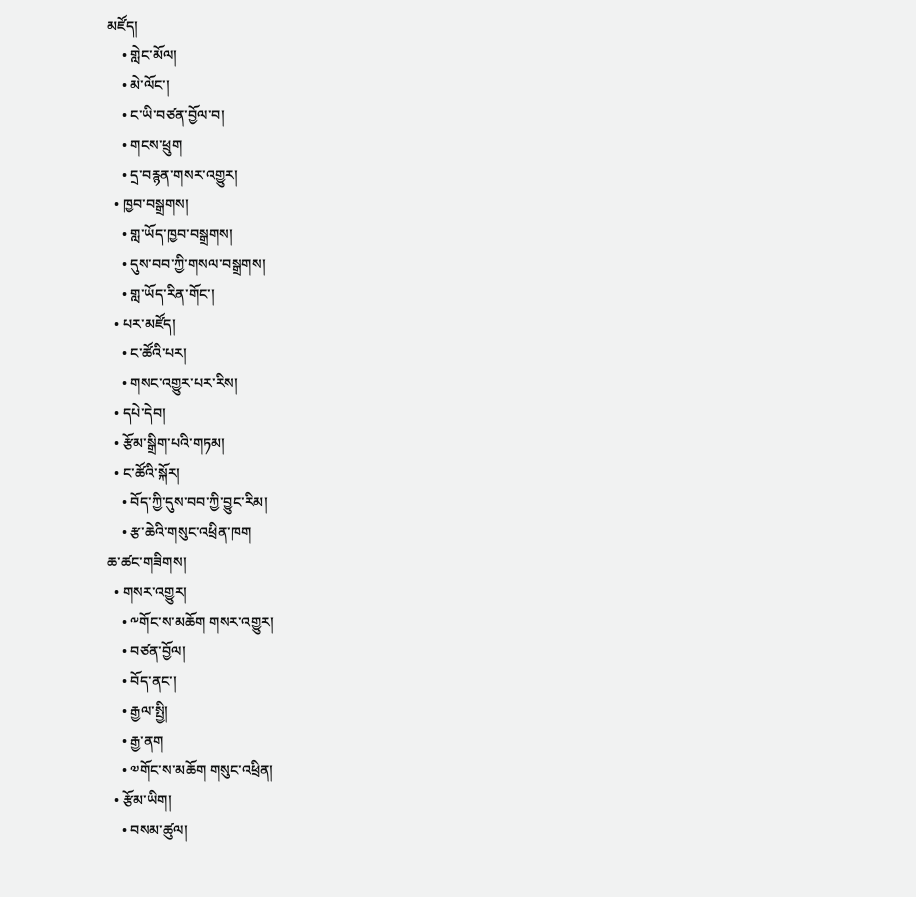མཛོད།
    • གླེང་མོལ།
    • མེ་ལོང་།
    • ང་ཡི་བཙན་བྱོལ་བ།
    • གངས་ཕྲུག
    • དྲ་བརྙན་གསར་འགྱུར།
  • ཁྱབ་བསྒྲགས།
    • གླ་ཡོད་ཁྱབ་བསྒྲགས།
    • དུས་བབ་ཀྱི་གསལ་བསྒྲགས།
    • གླ་ཡོད་རིན་གོང་།
  • པར་མཛོད།
    • ང་ཚོའི་པར།
    • གསང་འགྱུར་པར་རིས།
  • དཔེ་དེབ།
  • རྩོམ་སྒྲིག་པའི་གཏམ།
  • ང་ཚོའི་སྐོར།
    • བོད་ཀྱི་དུས་བབ་ཀྱི་བྱུང་རིམ།
    • རྩ་ཆེའི་གསུང་འཕྲིན་ཁག
ཆ་ཚང་གཟིགས།
  • གསར་འགྱུར།
    • ༸གོང་ས་མཆོག གསར་འགྱུར།
    • བཙན་བྱོལ།
    • བོད་ནང་།
    • རྒྱལ་སྤྱི།
    • རྒྱ་ནག
    • ༧གོང་ས་མཆོག གསུང་འཕྲིན།
  • རྩོམ་ཡིག།
    • བསམ་ཚུལ།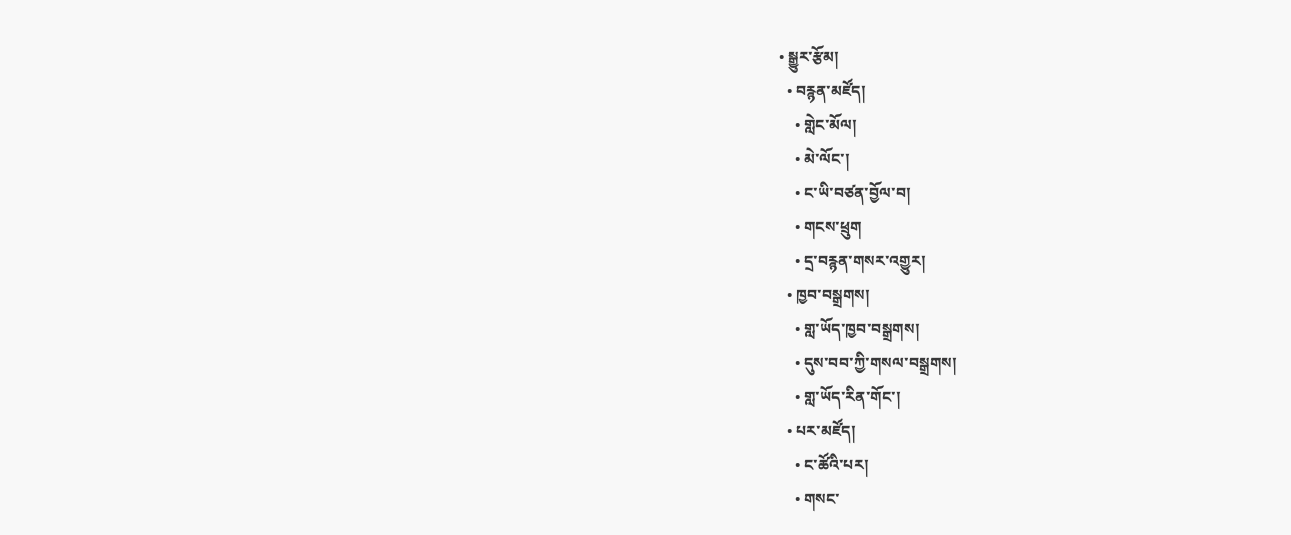• སྒྱུར་རྩོམ།
  • བརྙན་མཛོད།
    • གླེང་མོལ།
    • མེ་ལོང་།
    • ང་ཡི་བཙན་བྱོལ་བ།
    • གངས་ཕྲུག
    • དྲ་བརྙན་གསར་འགྱུར།
  • ཁྱབ་བསྒྲགས།
    • གླ་ཡོད་ཁྱབ་བསྒྲགས།
    • དུས་བབ་ཀྱི་གསལ་བསྒྲགས།
    • གླ་ཡོད་རིན་གོང་།
  • པར་མཛོད།
    • ང་ཚོའི་པར།
    • གསང་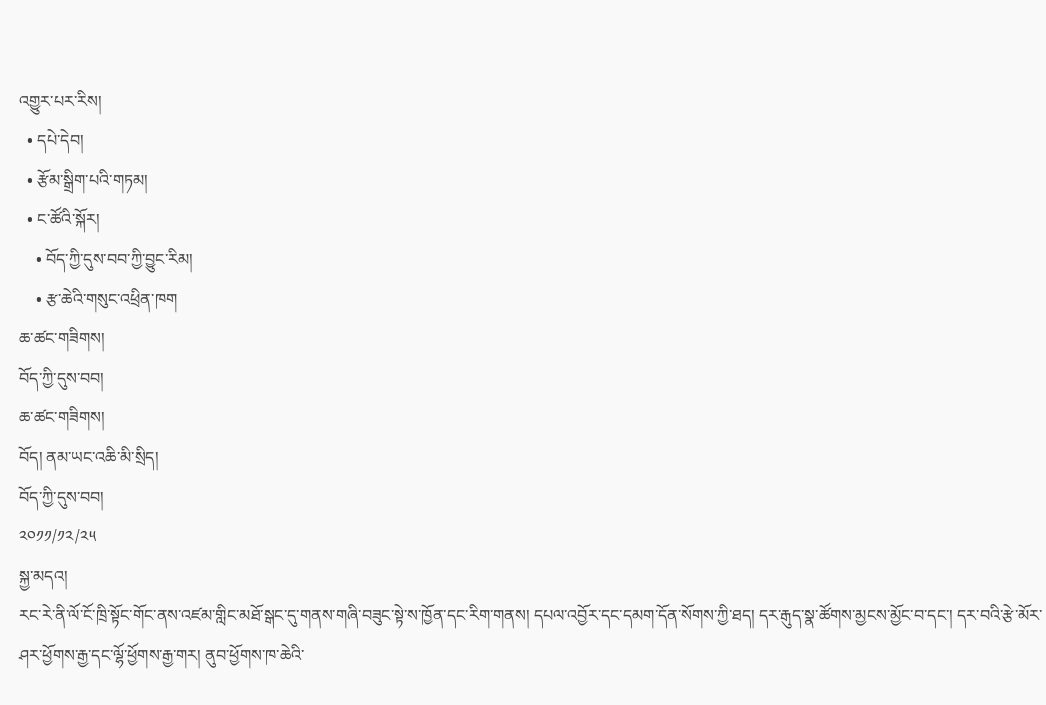འགྱུར་པར་རིས།
  • དཔེ་དེབ།
  • རྩོམ་སྒྲིག་པའི་གཏམ།
  • ང་ཚོའི་སྐོར།
    • བོད་ཀྱི་དུས་བབ་ཀྱི་བྱུང་རིམ།
    • རྩ་ཆེའི་གསུང་འཕྲིན་ཁག
ཆ་ཚང་གཟིགས།
བོད་ཀྱི་དུས་བབ།
ཆ་ཚང་གཟིགས།
བོད། ནམ་ཡང་འཆི་མི་སྲིད།
བོད་ཀྱི་དུས་བབ།
༢༠༡༡/༡༢/༢༥
སྐྱ་མདའ།
རང་རེ་ནི་ལོ་ངོ་ཁྲི་སྟོང་གོང་ནས་འཛམ་གླིང་མཐོ་སྒང་དུ་གནས་གཞི་བཟུང་སྟེ་ས་ཁྱོན་དང་རིག་གནས། དཔལ་འབྱོར་དང་དམག་དོན་སོགས་ཀྱི་ཐད། དར་རྒུད་སྣ་ཚོགས་མྱངས་མྱོང་བ་དང་། དར་བའི་རྩེ་མོར་ཤར་ཕྱོགས་རྒྱ་དང་ལྷོ་ཕྱོགས་རྒྱ་གར། ནུབ་ཕྱོགས་ཁ་ཆེའི་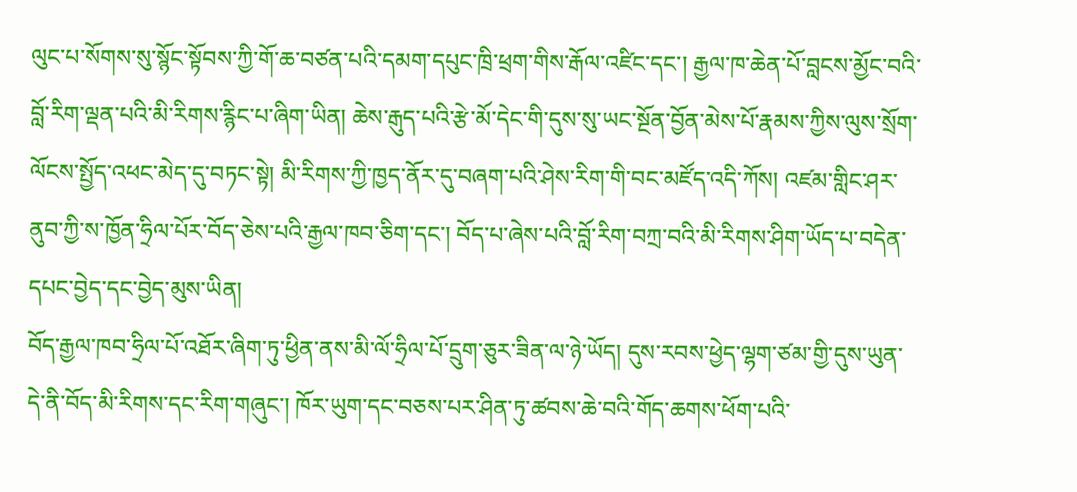ལུང་པ་སོགས་སུ་སྙོང་སྟོབས་ཀྱི་གོ་ཆ་བཙན་པའི་དམག་དཔུང་ཁྲི་ཕྲག་གིས་རྒོལ་འཛིང་དང་། རྒྱལ་ཁ་ཆེན་པོ་བླངས་མྱོང་བའི་བློ་རིག་ལྡན་པའི་མི་རིགས་རྙིང་པ་ཞིག་ཡིན། ཆེས་རྒུད་པའི་རྩེ་མོ་དེང་གི་དུས་སུ་ཡང་སྔོན་བྱོན་མེས་པོ་རྣམས་ཀྱིས་ལུས་སྲོག་ལོངས་སྤྱོད་འཕང་མེད་དུ་བཏང་སྟེ། མི་རིགས་ཀྱི་ཁྱད་ནོར་དུ་བཞག་པའི་ཤེས་རིག་གི་བང་མཛོད་འདི་ཀོས། འཛམ་གླིང་ཤར་ནུབ་ཀྱི་ས་ཁྱོན་ཧྲིལ་པོར་བོད་ཅེས་པའི་རྒྱལ་ཁབ་ཅིག་དང་། བོད་པ་ཞེས་པའི་བློ་རིག་བཀྲ་བའི་མི་རིགས་ཤིག་ཡོད་པ་བདེན་དཔང་བྱེད་དང་བྱེད་མུས་ཡིན།
བོད་རྒྱལ་ཁབ་ཧྲིལ་པོ་འཐོར་ཞིག་ཏུ་ཕྱིན་ནས་མི་ལོ་ཧྲིལ་པོ་དྲུག་ཅུར་ཟིན་ལ་ཉེ་ཡོད། དུས་རབས་ཕྱེད་ལྷག་ཙམ་གྱི་དུས་ཡུན་དེ་ནི་བོད་མི་རིགས་དང་རིག་གཞུང་། ཁོར་ཡུག་དང་བཅས་པར་ཤིན་ཏུ་ཚབས་ཆེ་བའི་གོད་ཆགས་ཕོག་པའི་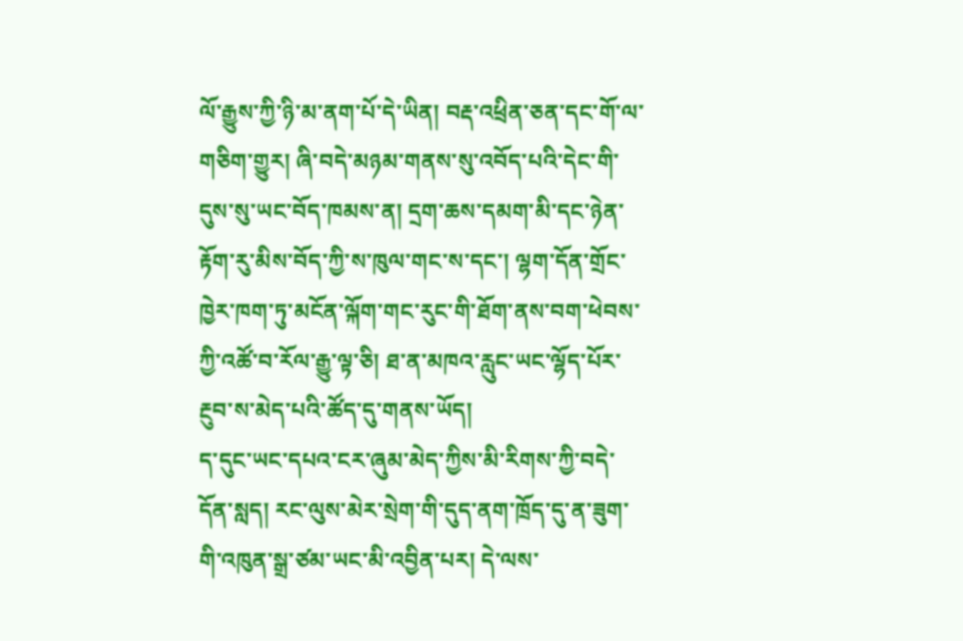ལོ་རྒྱུས་ཀྱི་ཉི་མ་ནག་པོ་དེ་ཡིན། བརྡ་འཕྲིན་ཅན་དང་གོ་ལ་གཅིག་གྱུར། ཞི་བདེ་མཉམ་གནས་སུ་འབོད་པའི་དེང་གི་དུས་སུ་ཡང་བོད་ཁམས་ན། དྲག་ཆས་དམག་མི་དང་ཉེན་རྟོག་རུ་མིས་བོད་ཀྱི་ས་ཁུལ་གང་ས་དང་། ལྷག་དོན་གྲོང་ཁྱེར་ཁག་ཏུ་མངོན་ལྐོག་གང་རུང་གི་ཐོག་ནས་བག་ཕེབས་ཀྱི་འཚོ་བ་རོལ་རྒྱུ་ལྟ་ཅི། ཐ་ན་མཁའ་རླུང་ཡང་ལྷོད་པོར་རྔུབ་ས་མེད་པའི་ཚོད་དུ་གནས་ཡོད།
ད་དུང་ཡང་དཔའ་ངར་ཞུམ་མེད་ཀྱིས་མི་རིགས་ཀྱི་བདེ་དོན་སླད། རང་ལུས་མེར་སྲེག་གི་དུད་ནག་ཁྲོད་དུ་ན་ཟུག་གི་འཁུན་སྒྲ་ཙམ་ཡང་མི་འབྱིན་པར། དེ་ལས་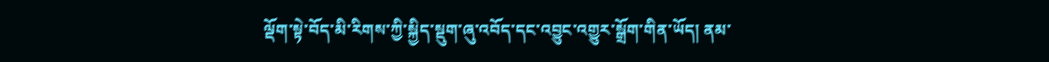ལྡོག་སྟེ་བོད་མི་རིགས་ཀྱི་སྐྱིད་སྡུག་ཞུ་འབོད་དང་འབྱུང་འགྱུར་སྒྲོག་གིན་ཡོད། ནམ་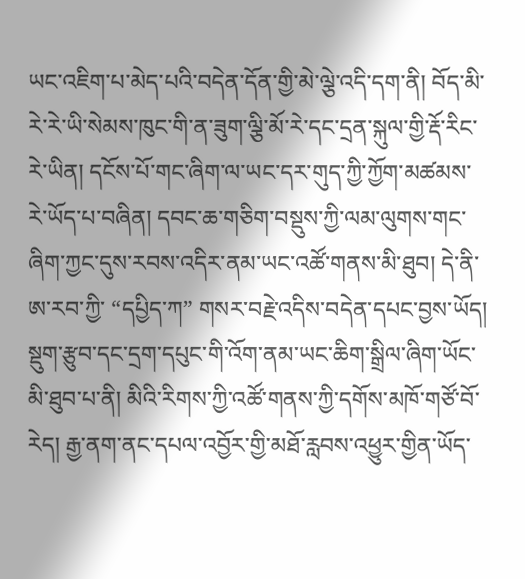ཡང་འཇིག་པ་མེད་པའི་བདེན་དོན་གྱི་མེ་ལྕེ་འདི་དག་ནི། བོད་མི་རེ་རེ་ཡི་སེམས་ཁུང་གི་ན་ཟུག་ལྕི་མོ་རེ་དང་དྲན་སྐུལ་གྱི་རྡོ་རིང་རེ་ཡིན། དངོས་པོ་གང་ཞིག་ལ་ཡང་དར་གུད་ཀྱི་ཀྱོག་མཚམས་རེ་ཡོད་པ་བཞིན། དབང་ཆ་གཅིག་བསྡུས་ཀྱི་ལམ་ལུགས་གང་ཞིག་ཀྱང་དུས་རབས་འདིར་ནམ་ཡང་འཚོ་གནས་མི་ཐུབ། དེ་ནི་ཨ་རབ་ཀྱི་ “དཔྱིད་ཀ” གསར་བརྗེ་འདིས་བདེན་དཔང་བྱས་ཡོད། སྡུག་རྩུབ་དང་དྲག་དཔུང་གི་འོག་ནམ་ཡང་ཆིག་སྒྲིལ་ཞིག་ཡོང་མི་ཐུབ་པ་ནི། མིའི་རིགས་ཀྱི་འཚོ་གནས་ཀྱི་དགོས་མཁོ་གཙོ་བོ་རེད། རྒྱ་ནག་ནང་དཔལ་འབྱོར་གྱི་མཐོ་རླབས་འཕྱུར་གྱིན་ཡོད་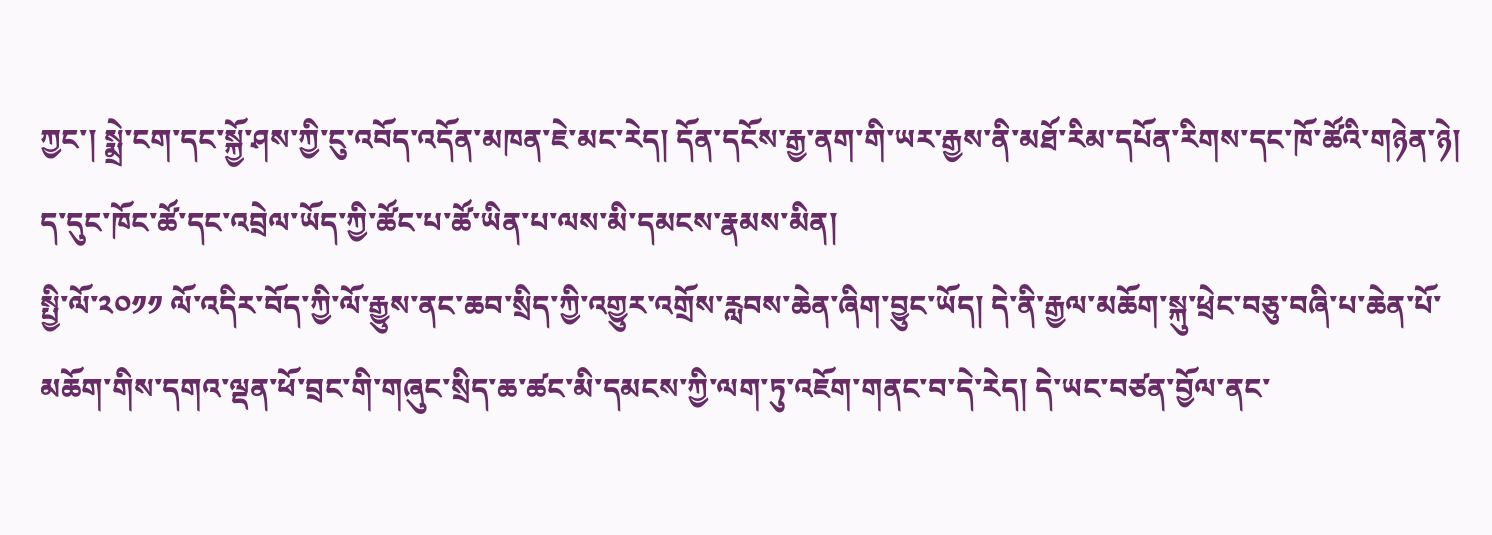ཀྱང་། སྨྲེ་ངག་དང་སྐྱོ་ཤས་ཀྱི་ངུ་འབོད་འདོན་མཁན་ཇེ་མང་རེད། དོན་དངོས་རྒྱ་ནག་གི་ཡར་རྒྱས་ནི་མཐོ་རིམ་དཔོན་རིགས་དང་ཁོ་ཚོའི་གཉེན་ཉེ། ད་དུང་ཁོང་ཚོ་དང་འབྲེལ་ཡོད་ཀྱི་ཚོང་པ་ཚོ་ཡིན་པ་ལས་མི་དམངས་རྣམས་མིན།
སྤྱི་ལོ་༢༠༡༡ ལོ་འདིར་བོད་ཀྱི་ལོ་རྒྱུས་ནང་ཆབ་སྲིད་ཀྱི་འགྱུར་འགྲོས་རླབས་ཆེན་ཞིག་བྱུང་ཡོད། དེ་ནི་རྒྱལ་མཆོག་སྐུ་ཕྲེང་བཅུ་བཞི་པ་ཆེན་པོ་མཆོག་གིས་དགའ་ལྡན་ཕོ་བྲང་གི་གཞུང་སྲིད་ཆ་ཚང་མི་དམངས་ཀྱི་ལག་ཏུ་འཇོག་གནང་བ་དེ་རེད། དེ་ཡང་བཙན་བྱོལ་ནང་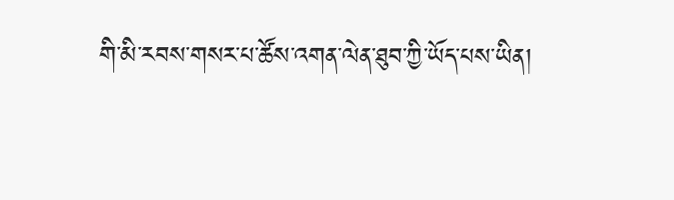གི་མི་རབས་གསར་པ་ཚོས་འགན་ལེན་ཐུབ་ཀྱི་ཡོད་པས་ཡིན།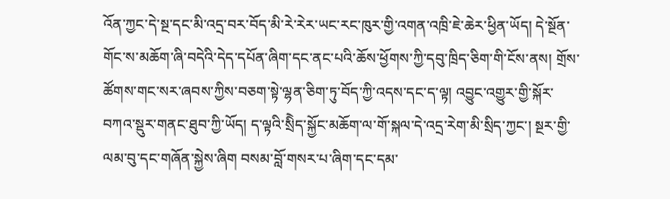འོན་ཀྱང་དེ་སྔ་དང་མི་འདྲ་བར་བོད་མི་རེ་རེར་ཡང་རང་ཁུར་གྱི་འགན་འཁྲི་ཇེ་ཆེར་ཕྱིན་ཡོད། དེ་སྔོན་གོང་ས་མཆོག་ཞི་བདེའི་དེད་དཔོན་ཞིག་དང་ནང་པའི་ཆོས་ཕྱོགས་ཀྱི་དབུ་ཁྲིད་ཅིག་གི་ངོས་ནས། གྲོས་ཚོགས་གང་སར་ཞབས་ཀྱིས་བཅག་སྟེ་ལྷན་ཅིག་ཏུ་བོད་ཀྱི་འདས་དང་ད་ལྟ། འབྱུང་འགྱུར་གྱི་སྐོར་བཀའ་སྡུར་གནང་ཐུབ་ཀྱི་ཡོད། ད་ལྟའི་སྲིེད་སྐྱོང་མཆོག་ལ་གོ་སྐལ་དེ་འདྲ་རེག་མི་སྲིད་ཀྱང་། སྔར་གྱི་ལམ་བུ་དང་གཞོན་སྐྱེས་ཞིག བསམ་བློ་གསར་པ་ཞིག་དང་དམ་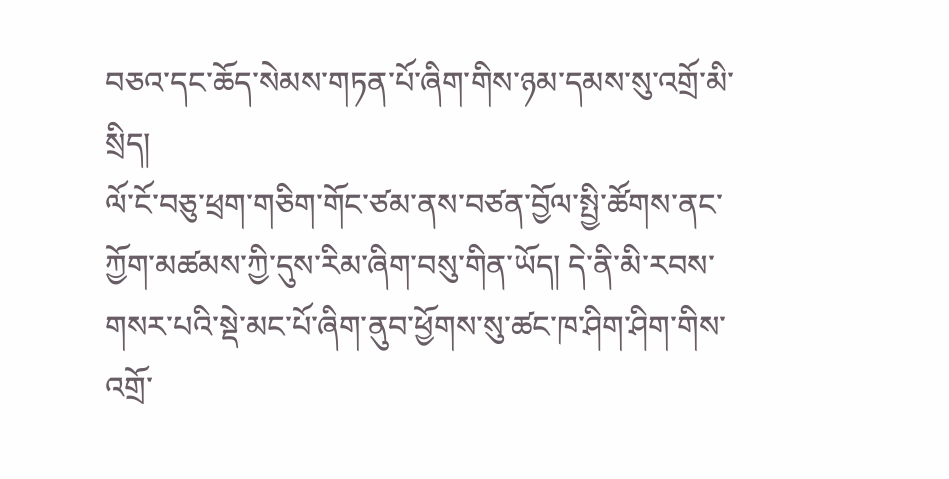བཅའ་དང་ཆོད་སེམས་གཏན་པོ་ཞིག་གིས་ཉམ་དམས་སུ་འགྲོ་མི་སྲིད།
ལོ་ངོ་བཅུ་ཕྲག་གཅིག་གོང་ཙམ་ནས་བཙན་བྱོལ་སྤྱི་ཚོགས་ནང་ཀྱོག་མཚམས་ཀྱི་དུས་རིམ་ཞིག་བསུ་གིན་ཡོད། དེ་ནི་མི་རབས་གསར་པའི་སྡེ་མང་པོ་ཞིག་ནུབ་ཕྱོགས་སུ་ཚང་ཁ་ཤིག་ཤིག་གིས་འགྲོ་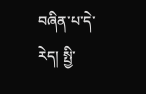བཞིན་པ་དེ་རེད། སྤྱི་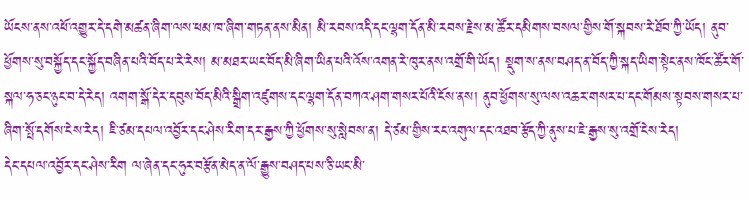ཡོངས་ནས་འཕོ་འགྱུར་དེ་དགེ་མཚན་ཞིག་ལས་ཕམ་ཁ་ཞིག་གཏན་ནས་མིན། མི་རབས་འདི་དང་ལྷག་དོན་མི་རབས་རྗེས་མ་ཚོར་དམིགས་བསལ་གྱིས་གོ་སྐབས་རེ་ཐོབ་ཀྱི་ཡོད། ནུབ་ཕྱོགས་སུ་བསྐྱོད་དང་སྐྱོད་བཞིན་པའི་བོད་པ་རེ་རེས། མ་མཐར་ཡང་བོད་མི་ཞིག་ཡིན་པའི་འོས་འགན་རེ་ཁུར་ནས་འགྲོ་གི་ཡོད། སྡུག་ས་ནས་བཤད་ན་བོད་ཀྱི་སྐད་ཡིག་སྟེང་ནས་ཁོང་ཚོར་གོ་སྐལ་ཧ་ཅང་ཉུང་བ་དེ་རེད། འགག་སྒོ་དེར་དབུས་བོད་མིའི་སྒྲིག་འཛུགས་དང་ལྷག་དོན་བཀའ་ཤག་གསར་པོའི་ངོས་ནས། ནུབ་ཕྱོགས་སུ་ལས་འཆར་གསར་པ་དང་གོམས་སྟབས་གསར་པ་ཞིག་སྤོ་དགོས་ངེས་རེད། ཇི་ཙམ་དཔལ་འབྱོར་དང་ཤེས་རིག་དར་རྒྱས་ཀྱི་ཕྱོགས་སུ་སླེབས་ན། དེ་ཙམ་གྱིས་རང་འགུལ་དང་འཐབ་རྩོད་ཀྱི་ནུས་པ་ཇེ་རྒྱས་སུ་འགྲོ་ངེས་རེད།
དེང་དཔལ་འབྱོར་དང་ཤེས་རིག ལ་ཞེན་དང་ཧུར་བརྩོན་མེད་ན་ལོ་རྒྱུས་བཤད་པས་ཅི་ཡང་མི་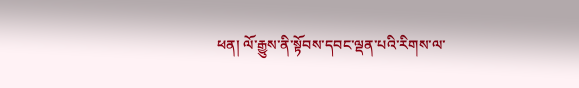ཕན། ལོ་རྒྱུས་ནི་སྟོབས་དབང་ལྡན་པའི་རིགས་ལ་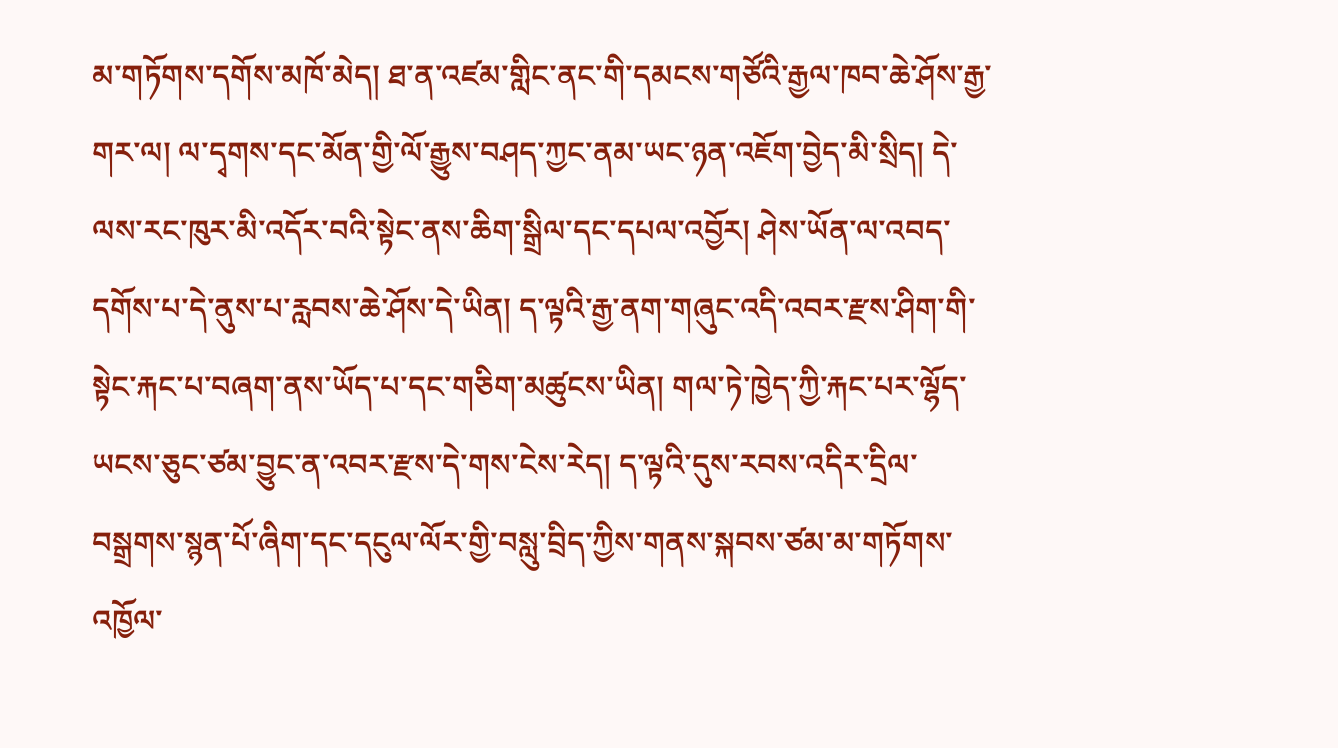མ་གཏོགས་དགོས་མཁོ་མེད། ཐ་ན་འཛམ་གླིང་ནང་གི་དམངས་གཙོའི་རྒྱལ་ཁབ་ཆེ་ཤོས་རྒྱ་གར་ལ། ལ་དྭགས་དང་མོན་གྱི་ལོ་རྒྱུས་བཤད་ཀྱང་ནམ་ཡང་ཉན་འཇོག་བྱེད་མི་སྲིད། དེ་ལས་རང་ཁུར་མི་འདོར་བའི་སྟེང་ནས་ཆིག་སྒྲིལ་དང་དཔལ་འབྱོར། ཤེས་ཡོན་ལ་འབད་དགོས་པ་དེ་ནུས་པ་རླབས་ཆེ་ཤོས་དེ་ཡིན། ད་ལྟའི་རྒྱ་ནག་གཞུང་འདི་འབར་རྫས་ཤིག་གི་སྟེང་རྐང་པ་བཞག་ནས་ཡོད་པ་དང་གཅིག་མཚུངས་ཡིན། གལ་ཏེ་ཁྱེད་ཀྱི་རྐང་པར་ལྷོད་ཡངས་ཅུང་ཙམ་བྱུང་ན་འབར་རྫས་དེ་གས་ངེས་རེད། ད་ལྟའི་དུས་རབས་འདིར་དྲིལ་བསྒྲགས་སྙན་པོ་ཞིག་དང་དངུལ་ལོར་གྱི་བསླུ་བྲིད་ཀྱིས་གནས་སྐབས་ཙམ་མ་གཏོགས་འཁྱོལ་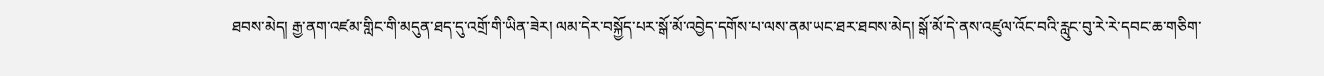ཐབས་མེད། རྒྱ་ནག་འཛམ་གླིང་གི་མདུན་ཐད་དུ་འགྲོ་གི་ཡིན་ཟེར། ལམ་དེར་བསྐྱོད་པར་སྒོ་མོ་འབྱེད་དགོས་པ་ལས་ནམ་ཡང་ཐར་ཐབས་མེད། སྒོ་མོ་དེ་ནས་འཛུལ་འོང་བའི་རླུང་བུ་རེ་རེ་དབང་ཆ་གཅིག་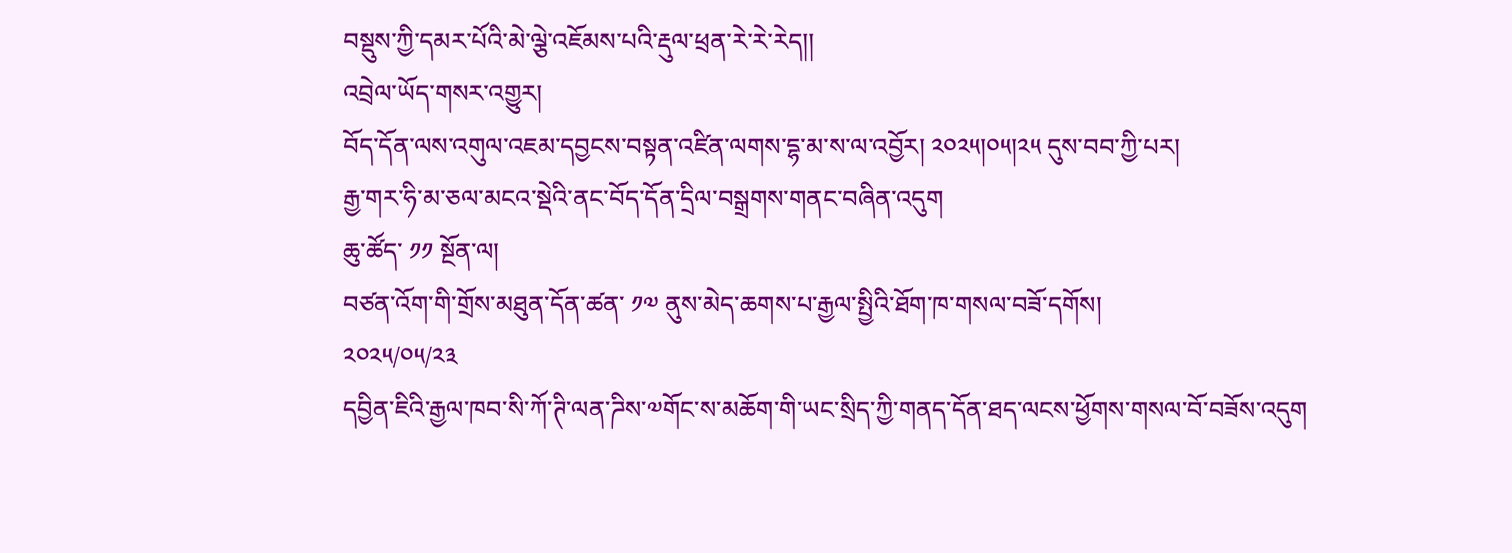བསྡུས་ཀྱི་དམར་པོའི་མེ་ལྕེ་འཇོམས་པའི་རྡུལ་ཕྲན་རེ་རེ་རེད།།
འབྲེལ་ཡོད་གསར་འགྱུར།
བོད་དོན་ལས་འགུལ་འཇམ་དབྱངས་བསྟན་འཛིན་ལགས་དྷ་མ་ས་ལ་འབྱོར། ༢༠༢༥།༠༥།༢༥ དུས་བབ་ཀྱི་པར།
རྒྱ་གར་ཧི་མ་ཅལ་མངའ་སྡེའི་ནང་བོད་དོན་དྲིལ་བསྒྲགས་གནང་བཞིན་འདུག
ཆུ་ཚོད་ ༡༡ སྔོན་ལ།
བཙན་འོག་གི་གྲོས་མཐུན་དོན་ཚན་ ༡༧ ནུས་མེད་ཆགས་པ་རྒྱལ་སྤྱིའི་ཐོག་ཁ་གསལ་བཟོ་དགོས།
༢༠༢༥/༠༥/༢༣
དབྱིན་ཇིའི་རྒྱལ་ཁབ་སི་ཀོ་ཊི་ལན་ཌིས་༧གོང་ས་མཆོག་གི་ཡང་སྲིད་ཀྱི་གནད་དོན་ཐད་ལངས་ཕྱོགས་གསལ་བོ་བཟོས་འདུག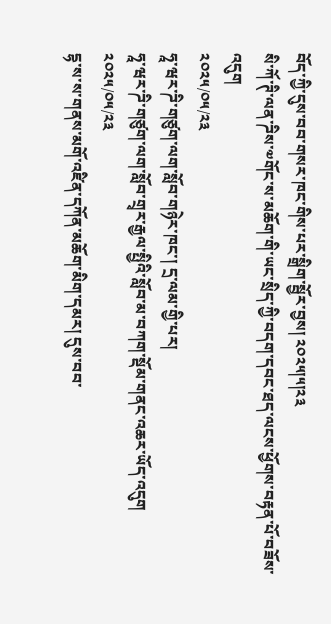བོད་ཀྱི་དུས་བབ་གསར་ཁང་གིས་པར་སྒྲིག་སྦྱོར་བྱས། ༢༠༢༥།༥།༢༣
སི་ཀོ་ཊི་ལན་ཌིས་༧གོང་ས་མཆོག་གི་ཡང་སྲིད་ཀྱི་བདག་དབང་ཐད་ལངས་ཕྱོགས་བརྟན་པོ་བཟོས་འདུག
༢༠༢༥/༠༥/༢༣
ཧཱ་ཝར་ཌི་གཙུག་ལག་སློབ་གཉེར་ཁང་། དྲ་ལམ་གྱི་པར།
ཧཱ་ཝར་ཌི་གཙུག་ལག་སློབ་གྲྭར་རྒྱལ་སྤྱིའི་སློབ་མ་བཀག་སྡོམ་གནང་འཆར་ཡོད་འདུག
༢༠༢༥/༠༥/༢༣
དྷ་ས་ས་གནས་མགོ་འཛིན་དཀོན་མཆོག་མིག་དམར། དུས་བབ་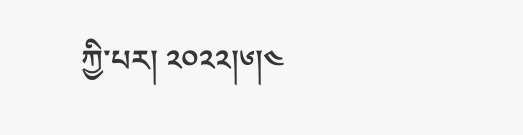ཀྱི་པར། ༢༠༢༢།༦།༤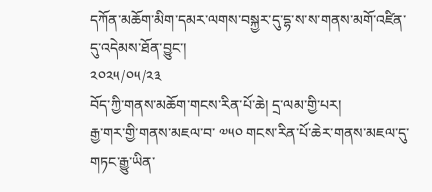དཀོན་མཆོག་མིག་དམར་ལགས་བསྐྱར་དུ་དྷ་ས་ས་གནས་མགོ་འཛིན་དུ་འདེམས་ཐོན་བྱུང་།
༢༠༢༥/༠༥/༢༣
བོད་ཀྱི་གནས་མཆོག་གངས་རིན་པོ་ཆེ། དྲ་ལམ་གྱི་པར།
རྒྱ་གར་གྱི་གནས་མཇལ་བ་ ༧༥༠ གངས་རིན་པོ་ཆེར་གནས་མཇལ་དུ་གཏང་རྒྱུ་ཡིན་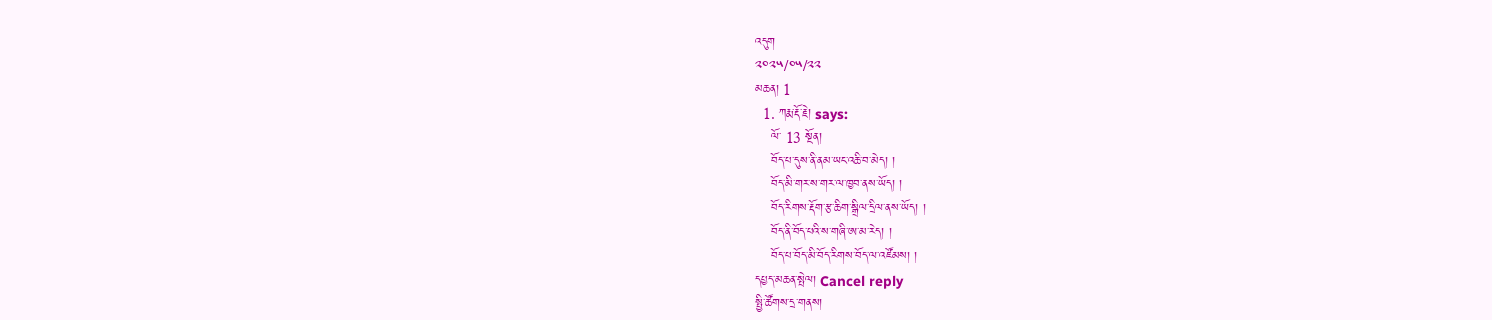འདུག
༢༠༢༥/༠༥/༢༢
མཆན། 1
  1. ཀརྨ་རྡོ་རྗེ། says:
    ལོ་ 13 སྔོན།
    བོད་པ་དུས་ནི་ནམ་ཡང་འཆི་བ་མེད། །
    བོད་མི་གར་ས་གར་ལ་ཁྱབ་ནས་ཡོད། །
    བོད་རིགས་རྡོག་རྩ་ཆིག་སྒྲིལ་དྲིལ་ནས་ཡོད། །
    བོད་ནི་བོད་པའི་ས་གཞི་ཨ་མ་རེད། །
    བོད་པ་བོད་མི་བོད་རིགས་བོད་ལ་འཛོམས། །
དཔྱད་མཆན་སྤེལ། Cancel reply
སྤྱི་ཚོགས་དྲ་གནས།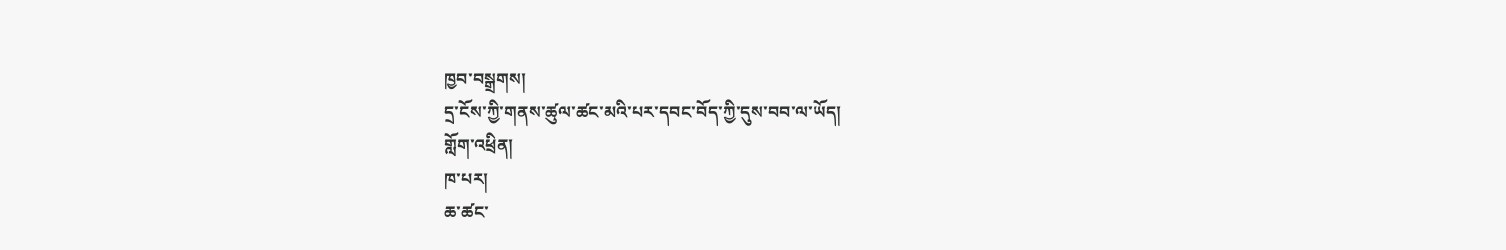ཁྱབ་བསྒྲགས།
དྲ་ངོས་ཀྱི་གནས་ཚུལ་ཚང་མའི་པར་དབང་བོད་ཀྱི་དུས་བབ་ལ་ཡོད།
གློག་འཕྲིན།
ཁ་པར།
ཆ་ཚང་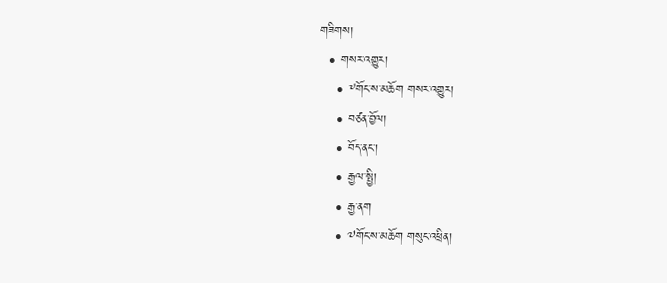གཟིགས།
  • གསར་འགྱུར།
    • ༸གོང་ས་མཆོག གསར་འགྱུར།
    • བཙན་བྱོལ།
    • བོད་ནང་།
    • རྒྱལ་སྤྱི།
    • རྒྱ་ནག
    • ༧གོང་ས་མཆོག གསུང་འཕྲིན།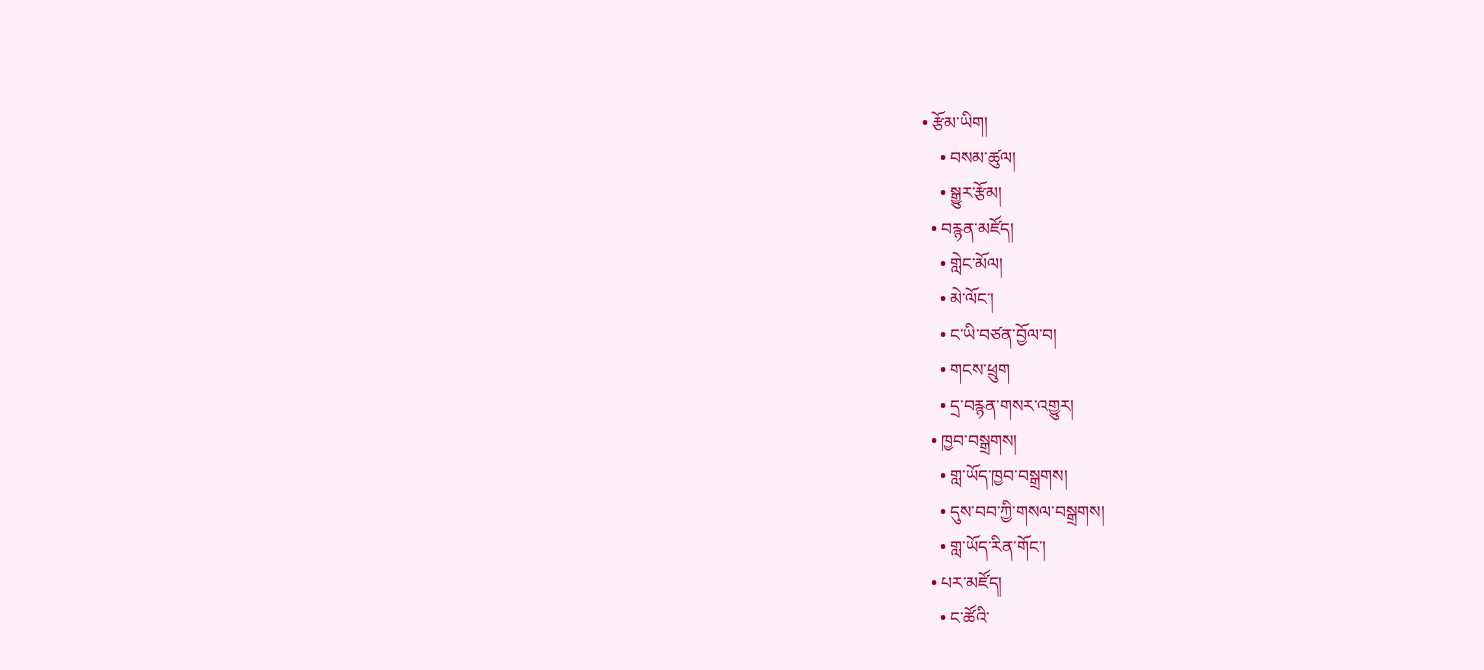• རྩོམ་ཡིག།
    • བསམ་ཚུལ།
    • སྒྱུར་རྩོམ།
  • བརྙན་མཛོད།
    • གླེང་མོལ།
    • མེ་ལོང་།
    • ང་ཡི་བཙན་བྱོལ་བ།
    • གངས་ཕྲུག
    • དྲ་བརྙན་གསར་འགྱུར།
  • ཁྱབ་བསྒྲགས།
    • གླ་ཡོད་ཁྱབ་བསྒྲགས།
    • དུས་བབ་ཀྱི་གསལ་བསྒྲགས།
    • གླ་ཡོད་རིན་གོང་།
  • པར་མཛོད།
    • ང་ཚོའི་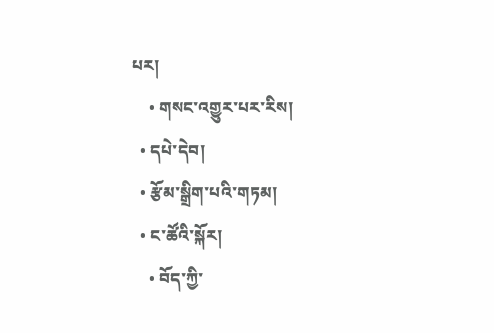པར།
    • གསང་འགྱུར་པར་རིས།
  • དཔེ་དེབ།
  • རྩོམ་སྒྲིག་པའི་གཏམ།
  • ང་ཚོའི་སྐོར།
    • བོད་ཀྱི་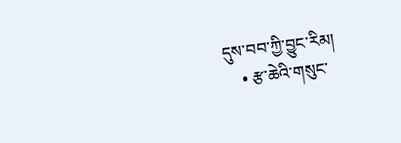དུས་བབ་ཀྱི་བྱུང་རིམ།
    • རྩ་ཆེའི་གསུང་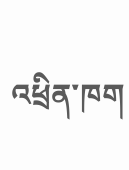འཕྲིན་ཁག